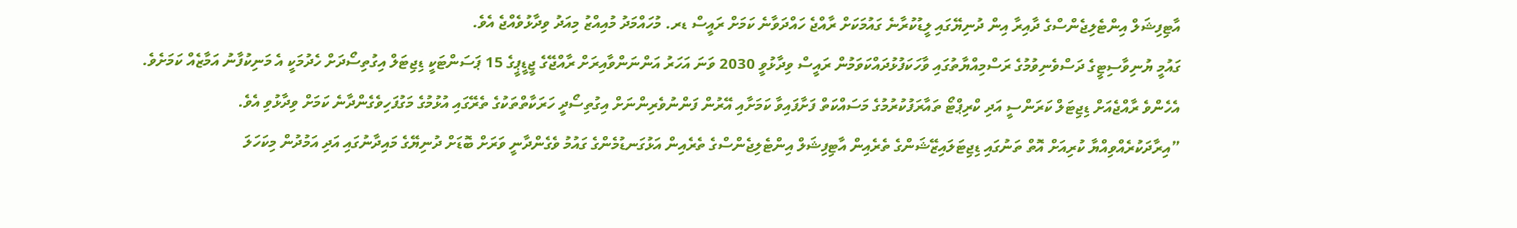އާޓިފިޝަލް އިންޓެލިޖެންސްގެ ދާއިރާ އިން ދުނިޔޭގައި ލީޑުކުރާނެ ގައުމަކަށް ރާއްޖެ ހައްދަވާނެ ކަމަށް ރައީސް ޑރ. މުހައްމަދު މުއިއްޒު މިއަދު ވިދާޅުވެއްޖެ އެވެ.
ގައުމީ ޔުނިވާސިޓީގެ ދަސްވެނިވުމުގެ ރަސްމިއްޔާތުގައި ވާހަކަފުޅުދައްކަވަމުން ރައީސް ވިދާޅުވީ 2030 ވަނަ އަހަރު އަންނަންވާއިރަށް ރާއްޖޭގެ ޖީޑީޕީގެ 15 ޕަސަންޓަކީ ޑިޖިޓަލް އިގުތިސޯދަށް ހެދުމަކީ އެ މަނިކުފާނު އަމާޒެއް ކަމަށެވެ. އެހެންވެ ރާއްޖެއަށް ޑިޖިޓަލް ކަރަންސީ އަދި ކްރިޕްޓޯ ތައާރަފުކުރުމުގެ މަސައްކަތް ފަށާފައިވާ ކަމަށާއި އޭރުން ފަންނުވެރިންނަށް އިގުތިސޯދީ ހަރަކާތްތަކުގެ ތެރޭގައި އުޅުމުގެ މަގުފަހިވެގެންދާނެ ކަމަށް ވިދާޅުވި އެވެ.
”އިރާދަކުރެއްވިއްޔާ ކުރިއަށް އޮތް ތަނުގައި ޑިޖިޓަލައިޒޭޝަންގެ ތެރެއިން އާޓިފިޝަލް އިންޓެލިޖެންސްގެ ތެރެއިން އަޅުގަނޑުމެންގެ ގައުމު ވެގެންދާނީ ވަރަށް ބޮޑަށް ދުނިޔޭގެ މައިދާނުގައި އަދި އަމުދުން މިކަހަލަ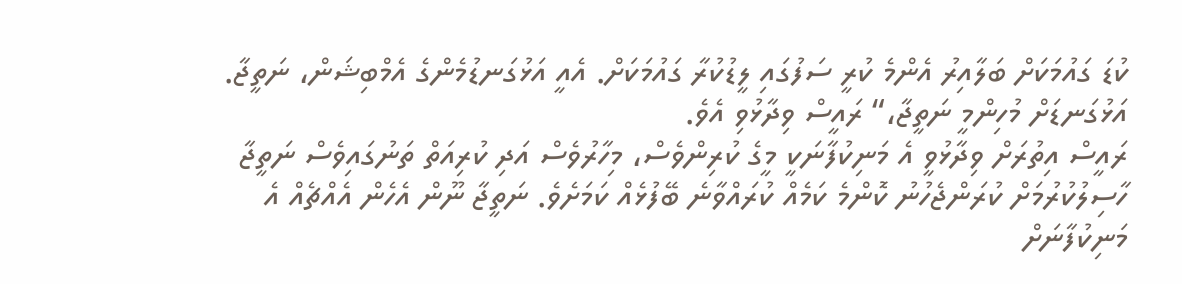ކުޑަ ގައުމަކަށް ބަލާއިރު އެންމެ ކުރީ ސަފުގައި ލީޑުކުރާ ގައުމަކަށް. އެއީ އަޅުގަނޑުމެންގެ އެމްބިޝަން، ނަތީޖާ. އަޅުގަނޑަށް މުހިންމީ ނަތީޖާ،“ ރައީސް ވިދާޅުވި އެވެ.
ރައީސް އިތުރަށް ވިދާޅުވީ އެ މަނިކުފާނަކީ މީގެ ކުރިންވެސް، މިހާރުވެސް އަދި ކުރިއަތް ތަނުގައިވެސް ނަތީޖާ ހާސިލުކުރުމަށް ކުރަންޖެހުނު ކޮންމެ ކަމެއް ކުރައްވާނެ ބޭފުޅެއް ކަމަށެވެ. ނަތީޖާ ނޫން އެހެން އެއްޗެއް އެ މަނިކުފާނަށް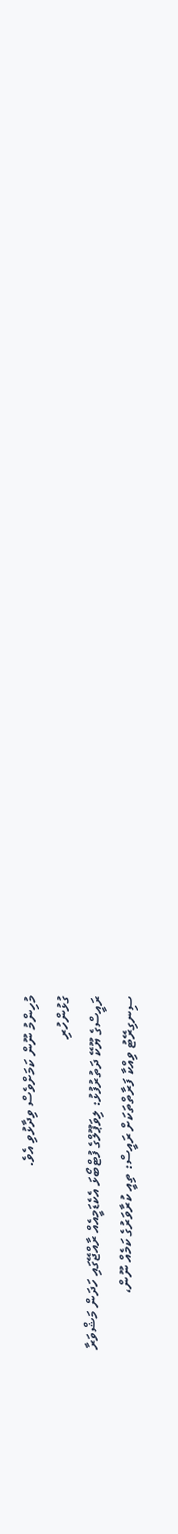މުހިންމު ނޫން ކަމަށްވެސް ވިދާޅުވި އެވެ.
ގުޅުންހުރި
ރައީސްގެ ޔޫކޭ ދަތުރުފުޅު: ލިވަޕޫލްގެ ފުޓްބޯޅަ އެކެޑަމީއެއް ރާއްޖޭގައި ހަދަން މަޝްވަރާ
ސިނގިރޭޓު ވިއްކާ ފަރާތްތަކަށް ރައީސް: ތިއީ ކުރާވަރުގެ ކަމެއް ނޫން،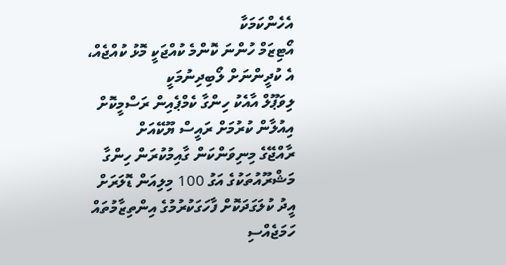އެހެންކަމަކާ
އޯޓިޒަމް ހުންނަ ކޮންމެ ކުއްޖަކީ މޮޅު ކުއްޖެއް، އެ ކުދީންނަށް ލޯބިދިނުމަކީ
ލިވަޕޫލް އާއެކު ހިންގާ ކެމްޕެއިން ރަސްމީކޮށް އިއުލާން ކުރުމަށް ރައީސް ޔޫކޭއަށް
ރާއްޖޭގެ މިނިވަންކަން ގާއިމުކުރަން ހިންގާ މަޝްރޫއުތަކުގެ އަގު 100 މިލިއަން ޑޮލަރަށް
އީދު ކުލަގަދަކޮށް ފާހަގަކުރުމުގެ އިންތިޒާމުތައް ހަމަޖެއްސި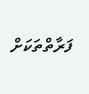ފަރާތްތަކަށް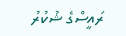ރައީސްގެ ޝުކުރު